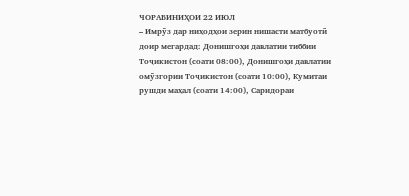ЧОРАБИНИҲОИ 22 ИЮЛ
– Имрӯз дар ниҳодҳои зерин нишасти матбуотӣ доир мегардад: Донишгоҳи давлатии тиббии Тоҷикистон (соати 08:00), Донишгоҳи давлатии омӯзгории Тоҷикистон (соати 10:00), Кумитаи рушди маҳал (соати 14:00), Саридораи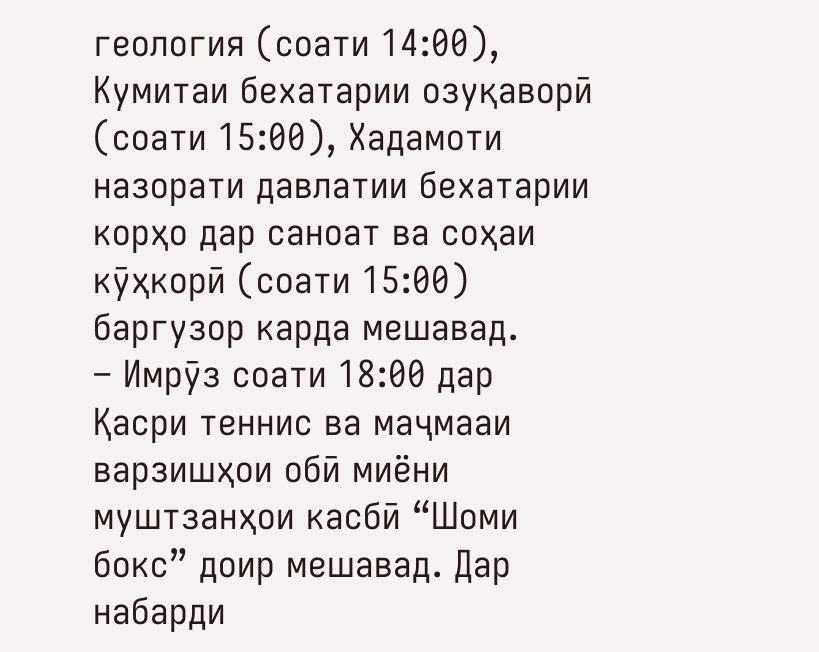геология (соати 14:00), Кумитаи бехатарии озуқаворӣ (соати 15:00), Хадамоти назорати давлатии бехатарии корҳо дар саноат ва соҳаи кӯҳкорӣ (соати 15:00) баргузор карда мешавад.
– Имрӯз соати 18:00 дар Қасри теннис ва маҷмааи варзишҳои обӣ миёни муштзанҳои касбӣ “Шоми бокс” доир мешавад. Дар набарди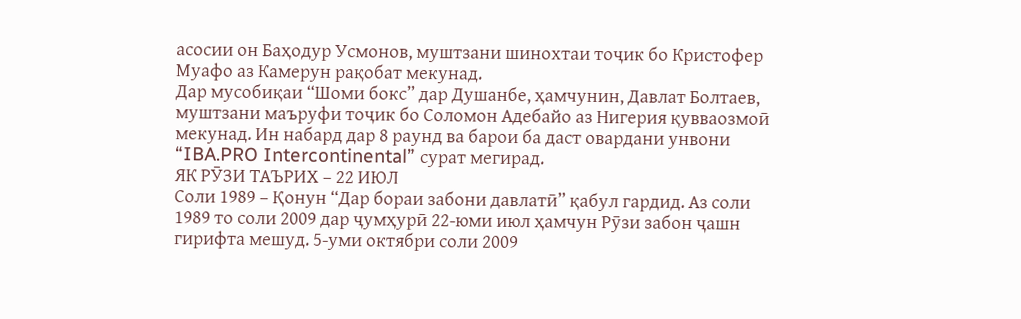асосии он Баҳодур Усмонов, муштзани шинохтаи тоҷик бо Кристофер Муафо аз Камерун рақобат мекунад.
Дар мусобиқаи “Шоми бокс” дар Душанбе, ҳамчунин, Давлат Болтаев, муштзани маъруфи тоҷик бо Соломон Адебайо аз Нигерия қувваозмоӣ мекунад. Ин набард дар 8 раунд ва барои ба даст овардани унвони “IBA.PRO Intercontinental” сурат мегирад.
ЯК РӮЗИ ТАЪРИХ – 22 ИЮЛ
Соли 1989 – Қонун “Дар бораи забони давлатӣ” қабул гардид. Аз соли 1989 то соли 2009 дар ҷумҳурӣ 22-юми июл ҳамчун Рӯзи забон ҷашн гирифта мешуд. 5-уми октябри соли 2009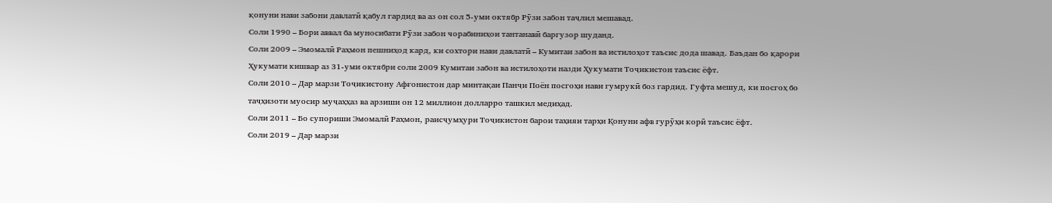қонуни нави забони давлатӣ қабул гардид ва аз он сол 5-уми октябр Рӯзи забон таҷлил мешавад.
Соли 1990 – Бори аввал ба муносибати Рӯзи забон чорабиниҳои тантанавӣ баргузор шуданд.
Соли 2009 – Эмомалӣ Раҳмон пешниҳод кард, ки сохтори нави давлатӣ – Кумитаи забон ва истилоҳот таъсис дода шавад. Баъдан бо қарори Ҳукумати кишвар аз 31-уми октябри соли 2009 Кумитаи забон ва истилоҳоти назди Ҳукумати Тоҷикистон таъсис ёфт.
Соли 2010 – Дар марзи Тоҷикистону Афғонистон дар минтақаи Панҷи Поён посгоҳи нави гумрукӣ боз гардид. Гуфта мешуд, ки посгоҳ бо таҷҳизоти муосир муҷаҳҳаз ва арзиши он 12 миллион долларро ташкил медиҳад.
Соли 2011 – Бо супориши Эмомалӣ Раҳмон, раисҷумҳури Тоҷикистон барои таҳияи тарҳи Қонуни афв гурӯҳи корӣ таъсис ёфт.
Соли 2019 – Дар марзи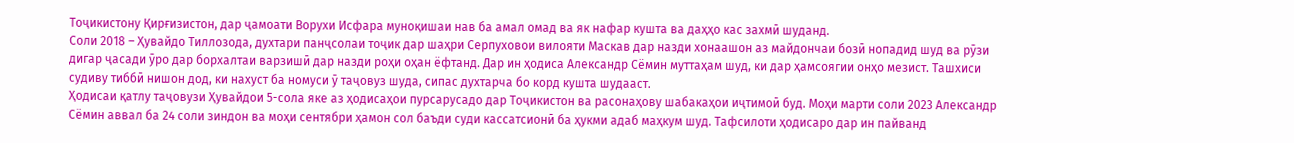Тоҷикистону Қирғизистон, дар ҷамоати Ворухи Исфара муноқишаи нав ба амал омад ва як нафар кушта ва даҳҳо кас захмӣ шуданд.
Соли 2018 – Ҳувайдо Тиллозода, духтари панҷсолаи тоҷик дар шаҳри Серпуховои вилояти Маскав дар назди хонаашон аз майдончаи бозӣ нопадид шуд ва рӯзи дигар ҷасади ӯро дар борхалтаи варзишӣ дар назди роҳи оҳан ёфтанд. Дар ин ҳодиса Александр Сёмин муттаҳам шуд, ки дар ҳамсоягии онҳо мезист. Ташхиси судиву тиббӣ нишон дод, ки нахуст ба номуси ӯ таҷовуз шуда, сипас духтарча бо корд кушта шудааст.
Ҳодисаи қатлу таҷовузи Ҳувайдои 5-сола яке аз ҳодисаҳои пурсарусадо дар Тоҷикистон ва расонаҳову шабакаҳои иҷтимоӣ буд. Моҳи марти соли 2023 Александр Сёмин аввал ба 24 соли зиндон ва моҳи сентябри ҳамон сол баъди суди кассатсионӣ ба ҳукми адаб маҳкум шуд. Тафсилоти ҳодисаро дар ин пайванд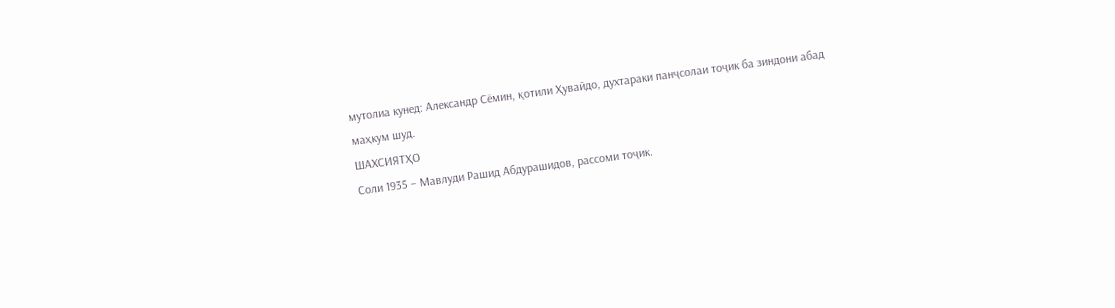мутолиа кунед: Александр Сёмин, қотили Ҳувайдо, духтараки панҷсолаи тоҷик ба зиндони абад маҳкум шуд.
ШАХСИЯТҲО
Соли 1935 – Мавлуди Рашид Абдурашидов, рассоми тоҷик.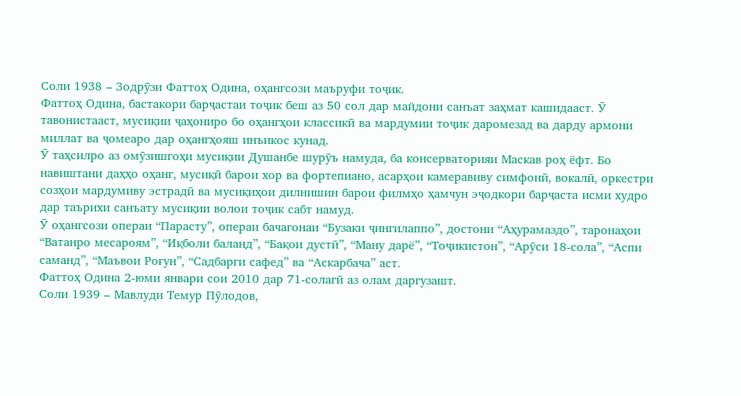Соли 1938 – Зодрӯзи Фаттоҳ Одина, оҳангсози маъруфи тоҷик.
Фаттоҳ Одина, бастакори барҷастаи тоҷик беш аз 50 сол дар майдони санъат заҳмат кашидааст. Ӯ тавонистааст, мусиқии ҷаҳониро бо оҳангҳои классикӣ ва мардумии тоҷик даромезад ва дарду армони миллат ва ҷомеаро дар оҳангҳояш инъикос кунад.
Ӯ таҳсилро аз омӯзишгоҳи мусиқии Душанбе шурӯъ намуда, ба консерваторияи Маскав роҳ ёфт. Бо навиштани даҳҳо оҳанг, мусиқӣ барои хор ва фортепиано, асарҳои камеравиву симфонӣ, вокалӣ, оркестри созҳои мардумиву эстрадӣ ва мусиқиҳои дилнишин барои филмҳо ҳамчун эҷодкори барҷаста исми худро дар таърихи санъату мусиқии волои тоҷик сабт намуд.
Ӯ оҳангсози операи “Парасту”, операи бачагонаи “Бузаки ҷингилаппо”, достони “Аҳурамаздо”, таронаҳои “Ватанро месароям”, “Иқболи баланд”, “Бақои дустӣ”, “Ману дарё”, “Тоҷикистон”, “Арӯси 18-сола”, “Аспи саманд”, “Маъвои Роғун”, “Садбарги сафед” ва “Аскарбача” аст.
Фаттоҳ Одина 2-юми январи сои 2010 дар 71-солагӣ аз олам даргузашт.
Соли 1939 – Мавлуди Темур Пӯлодов,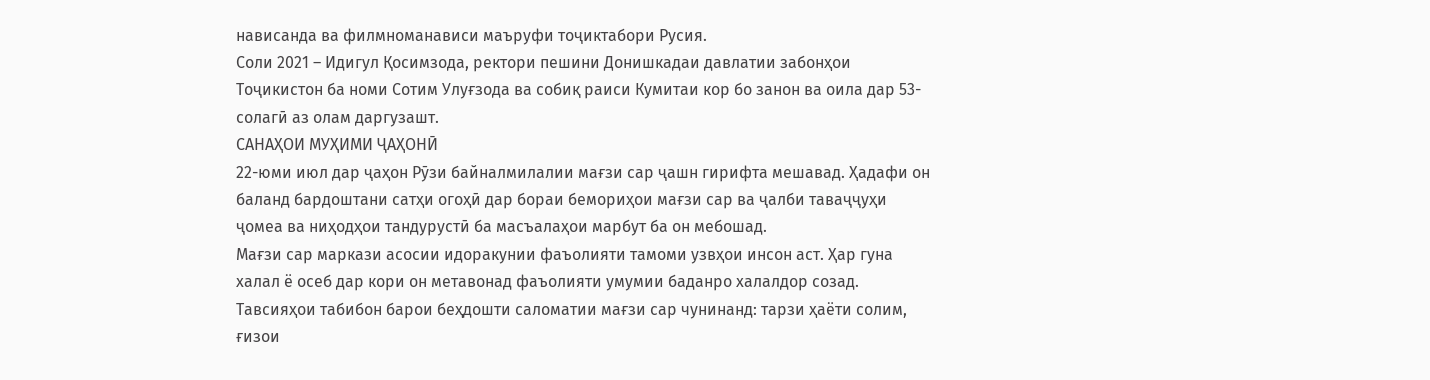нависанда ва филмноманависи маъруфи тоҷиктабори Русия.
Соли 2021 – Идигул Қосимзода, ректори пешини Донишкадаи давлатии забонҳои Тоҷикистон ба номи Сотим Улуғзода ва собиқ раиси Кумитаи кор бо занон ва оила дар 53-солагӣ аз олам даргузашт.
САНАҲОИ МУҲИМИ ҶАҲОНӢ
22-юми июл дар ҷаҳон Рӯзи байналмилалии мағзи сар ҷашн гирифта мешавад. Ҳадафи он баланд бардоштани сатҳи огоҳӣ дар бораи бемориҳои мағзи сар ва ҷалби таваҷҷуҳи ҷомеа ва ниҳодҳои тандурустӣ ба масъалаҳои марбут ба он мебошад.
Мағзи сар маркази асосии идоракунии фаъолияти тамоми узвҳои инсон аст. Ҳар гуна халал ё осеб дар кори он метавонад фаъолияти умумии баданро халалдор созад. Тавсияҳои табибон барои беҳдошти саломатии мағзи сар чунинанд: тарзи ҳаёти солим, ғизои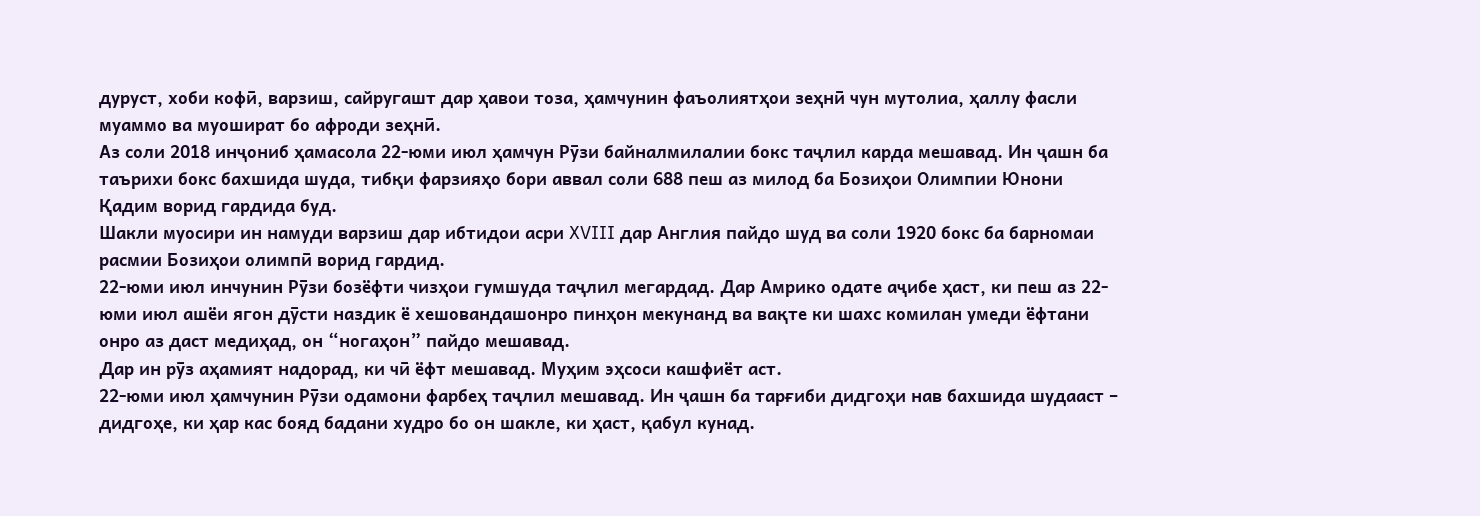дуруст, хоби кофӣ, варзиш, сайругашт дар ҳавои тоза, ҳамчунин фаъолиятҳои зеҳнӣ чун мутолиа, ҳаллу фасли муаммо ва муошират бо афроди зеҳнӣ.
Аз соли 2018 инҷониб ҳамасола 22-юми июл ҳамчун Рӯзи байналмилалии бокс таҷлил карда мешавад. Ин ҷашн ба таърихи бокс бахшида шуда, тибқи фарзияҳо бори аввал соли 688 пеш аз милод ба Бозиҳои Олимпии Юнони Қадим ворид гардида буд.
Шакли муосири ин намуди варзиш дар ибтидои асри XVIII дар Англия пайдо шуд ва соли 1920 бокс ба барномаи расмии Бозиҳои олимпӣ ворид гардид.
22-юми июл инчунин Рӯзи бозёфти чизҳои гумшуда таҷлил мегардад. Дар Амрико одате аҷибе ҳаст, ки пеш аз 22-юми июл ашёи ягон дӯсти наздик ё хешовандашонро пинҳон мекунанд ва вақте ки шахс комилан умеди ёфтани онро аз даст медиҳад, он “ногаҳон” пайдо мешавад.
Дар ин рӯз аҳамият надорад, ки чӣ ёфт мешавад. Муҳим эҳсоси кашфиёт аст.
22-юми июл ҳамчунин Рӯзи одамони фарбеҳ таҷлил мешавад. Ин ҷашн ба тарғиби дидгоҳи нав бахшида шудааст – дидгоҳе, ки ҳар кас бояд бадани худро бо он шакле, ки ҳаст, қабул кунад.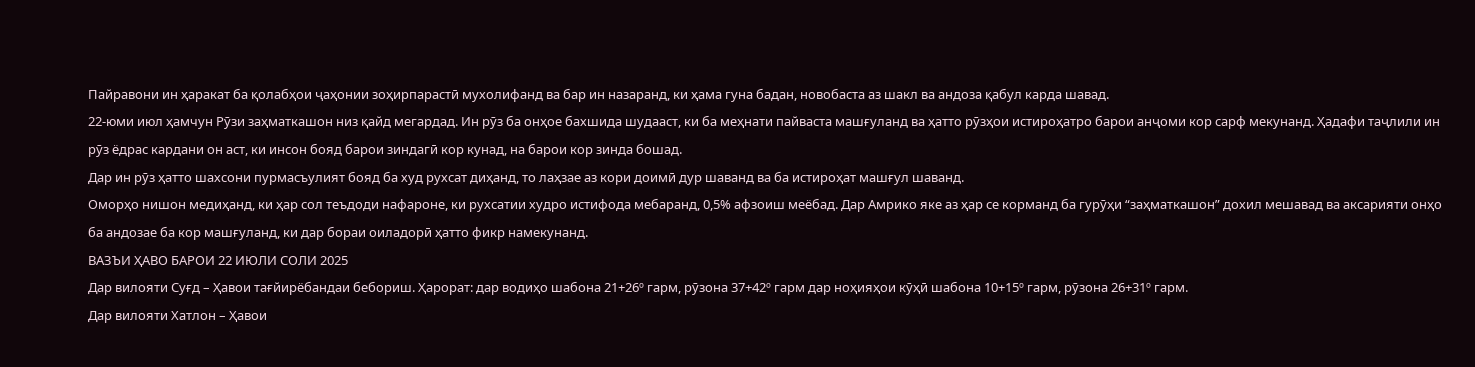Пайравони ин ҳаракат ба қолабҳои ҷаҳонии зоҳирпарастӣ мухолифанд ва бар ин назаранд, ки ҳама гуна бадан, новобаста аз шакл ва андоза қабул карда шавад.
22-юми июл ҳамчун Рӯзи заҳматкашон низ қайд мегардад. Ин рӯз ба онҳое бахшида шудааст, ки ба меҳнати пайваста машғуланд ва ҳатто рӯзҳои истироҳатро барои анҷоми кор сарф мекунанд. Ҳадафи таҷлили ин рӯз ёдрас кардани он аст, ки инсон бояд барои зиндагӣ кор кунад, на барои кор зинда бошад.
Дар ин рӯз ҳатто шахсони пурмасъулият бояд ба худ рухсат диҳанд, то лаҳзае аз кори доимӣ дур шаванд ва ба истироҳат машғул шаванд.
Оморҳо нишон медиҳанд, ки ҳар сол теъдоди нафароне, ки рухсатии худро истифода мебаранд, 0,5% афзоиш меёбад. Дар Амрико яке аз ҳар се корманд ба гурӯҳи “заҳматкашон” дохил мешавад ва аксарияти онҳо ба андозае ба кор машғуланд, ки дар бораи оиладорӣ ҳатто фикр намекунанд.
ВАЗЪИ ҲАВО БАРОИ 22 ИЮЛИ СОЛИ 2025
Дар вилояти Суғд – Ҳавои тағйирёбандаи бебориш. Ҳарорат: дар водиҳо шабона 21+26º гарм, рӯзона 37+42º гарм дар ноҳияҳои кӯҳӣ шабона 10+15º гарм, рӯзона 26+31º гарм.
Дар вилояти Хатлон – Ҳавои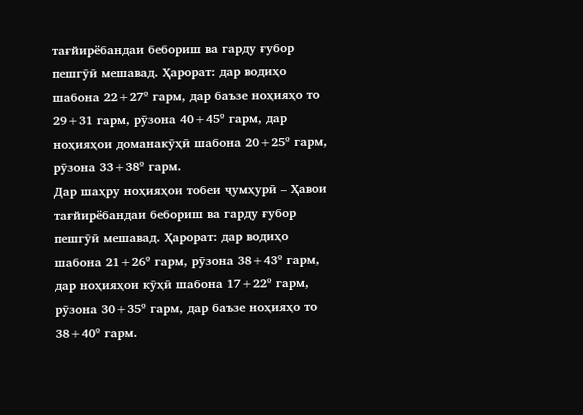тағйирёбандаи бебориш ва гарду ғубор пешгӯӣ мешавад. Ҳарорат: дар водиҳо шабона 22+27º гарм, дар баъзе ноҳияҳо то 29+31 гарм, рӯзона 40+45º гарм, дар ноҳияҳои доманакӯҳӣ шабона 20+25º гарм, рӯзона 33+38º гарм.
Дар шаҳру ноҳияҳои тобеи ҷумҳурӣ – Ҳавои тағйирёбандаи бебориш ва гарду ғубор пешгӯӣ мешавад. Ҳарорат: дар водиҳо шабона 21+26º гарм, рӯзона 38+43º гарм, дар ноҳияҳои кӯҳӣ шабона 17+22º гарм, рӯзона 30+35º гарм, дар баъзе ноҳияҳо то 38+40º гарм.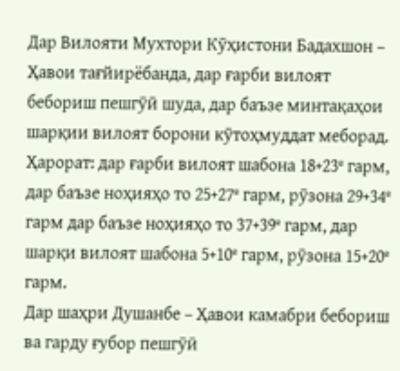Дар Вилояти Мухтори Кӯҳистони Бадахшон – Ҳавои тағйирёбанда, дар ғарби вилоят бебориш пешгӯӣ шуда, дар баъзе минтақаҳои шарқии вилоят борони кӯтоҳмуддат меборад. Ҳарорат: дар ғарби вилоят шабона 18+23º гарм, дар баъзе ноҳияҳо то 25+27º гарм, рӯзона 29+34º гарм дар баъзе ноҳияҳо то 37+39º гарм, дар шарқи вилоят шабона 5+10º гарм, рӯзона 15+20º гарм.
Дар шаҳри Душанбе – Ҳавои камабри бебориш ва гарду ғубор пешгӯӣ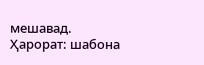мешавад. Ҳарорат: шабона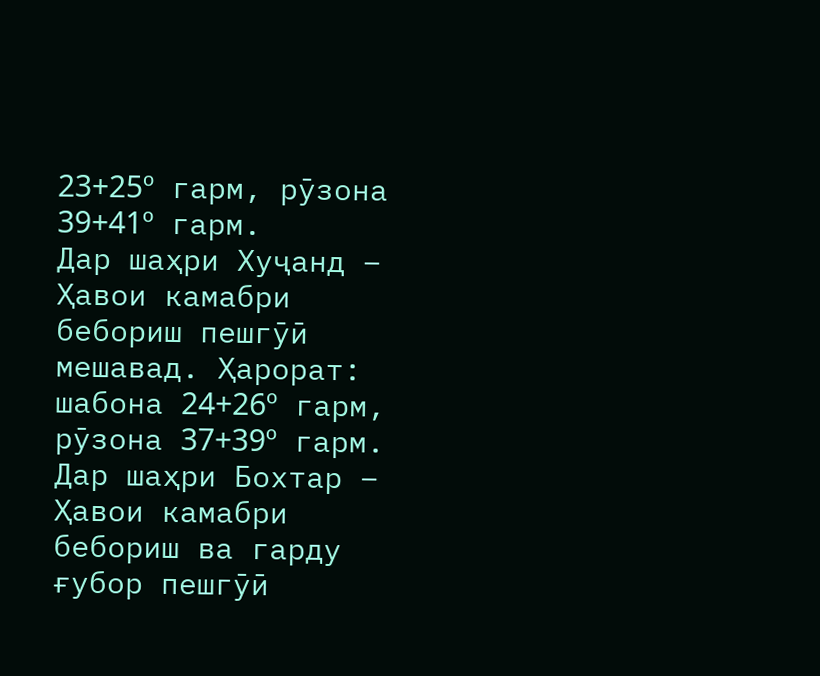23+25º гарм, рӯзона 39+41º гарм.
Дар шаҳри Хуҷанд – Ҳавои камабри бебориш пешгӯӣ мешавад. Ҳарорат: шабона 24+26º гарм, рӯзона 37+39º гарм.
Дар шаҳри Бохтар – Ҳавои камабри бебориш ва гарду ғубор пешгӯӣ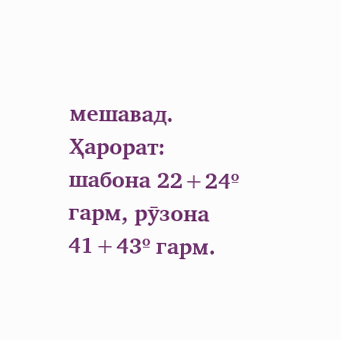мешавад. Ҳарорат: шабона 22+24º гарм, рӯзона 41+43º гарм.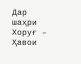Дар шаҳри Хоруғ – Ҳавои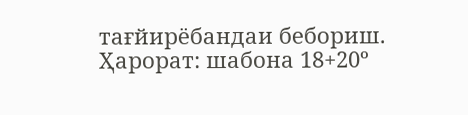тағйирёбандаи бебориш. Ҳарорат: шабона 18+20º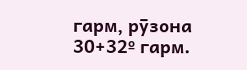гарм, рӯзона 30+32º гарм.